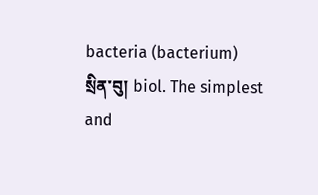bacteria (bacterium) སྲིན་བུ། biol. The simplest and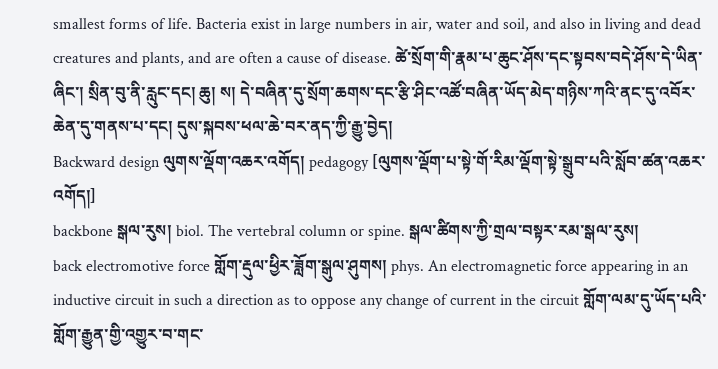smallest forms of life. Bacteria exist in large numbers in air, water and soil, and also in living and dead creatures and plants, and are often a cause of disease. ཚེ་སྲོག་གི་རྣམ་པ་ཆུང་ཤོས་དང་སྟབས་བདེ་ཤོས་དེ་ཡིན་ཞིང་། སྲིན་བུ་ནི་རླུང་དང། ཆུ། ས། དེ་བཞིན་དུ་སྲོག་ཆགས་དང་རྩི་ཤིང་འཚོ་བཞིན་ཡོད་མེད་གཉིས་ཀའི་ནང་དུ་འབོར་ཆེན་དུ་གནས་པ་དང། དུས་སྐབས་ཕལ་ཆེ་བར་ནད་ཀྱི་རྒྱུ་བྱེད།
Backward design ལུགས་ལྡོག་འཆར་འགོད། pedagogy [ལུགས་ལྡོག་པ་སྟེ་གོ་རིམ་ལྡོག་སྟེ་སྒྲུབ་པའི་སློབ་ཚན་འཆར་འགོད།]
backbone སྒལ་རུས། biol. The vertebral column or spine. སྒལ་ཚིགས་ཀྱི་གྲལ་བསྟར་རམ་སྒལ་རུས།
back electromotive force གློག་རྡུལ་ཕྱིར་ཟློག་སྒུལ་ཤུགས། phys. An electromagnetic force appearing in an inductive circuit in such a direction as to oppose any change of current in the circuit གློག་ལམ་དུ་ཡོད་པའི་གློག་རྒྱུན་གྱི་འགྱུར་བ་གང་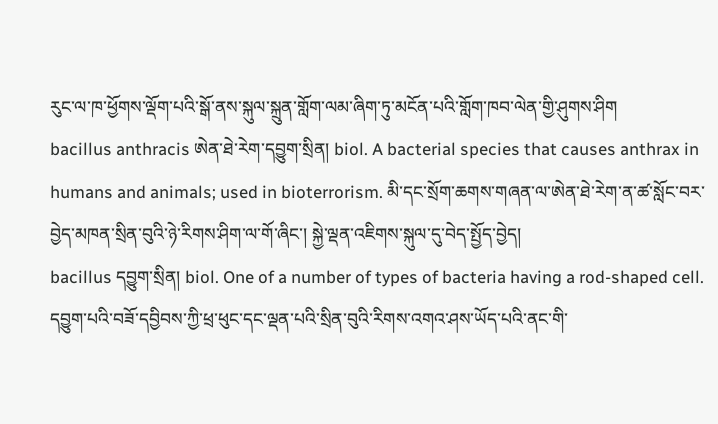རུང་ལ་ཁ་ཕྱོགས་ལྡོག་པའི་སྒོ་ནས་སྐུལ་སྐྲུན་གློག་ལམ་ཞིག་ཏུ་མངོན་པའི་གློག་ཁབ་ལེན་གྱི་ཤུགས་ཤིག
bacillus anthracis ཨེན་ཐེ་རེག་དབྱུག་སྲིན། biol. A bacterial species that causes anthrax in humans and animals; used in bioterrorism. མི་དང་སྲོག་ཆགས་གཞན་ལ་ཨེན་ཐེ་རེག་ན་ཚ་སློང་བར་བྱེད་མཁན་སྲིན་བུའི་ཉེ་རིགས་ཤིག་ལ་གོ་ཞིང་། སྐྱེ་ལྡན་འཇིགས་སྐུལ་དུ་བེད་སྤྱོད་བྱེད།
bacillus དབྱུག་སྲིན། biol. One of a number of types of bacteria having a rod-shaped cell. དབྱུག་པའི་བཟོ་དབྱིབས་ཀྱི་ཕྲ་ཕུང་དང་ལྡན་པའི་སྲིན་བུའི་རིགས་འགའ་ཤས་ཡོད་པའི་ནང་གི་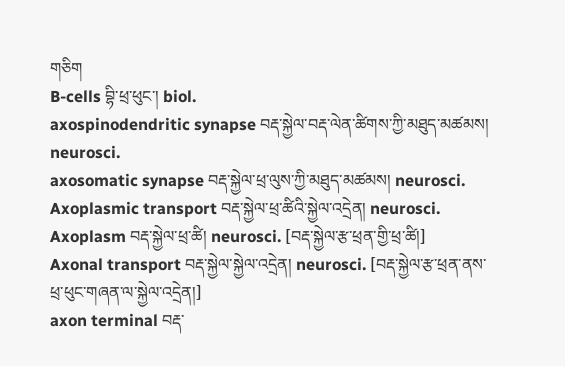གཅིག
B-cells བྷི་ཕྲ་ཕུང་། biol.
axospinodendritic synapse བརྡ་སྐྱེལ་བརྡ་ལེན་ཚིགས་ཀྱི་མཐུད་མཚམས། neurosci.
axosomatic synapse བརྡ་སྐྱེལ་ཕྲ་ལུས་ཀྱི་མཐུད་མཚམས། neurosci.
Axoplasmic transport བརྡ་སྐྱེལ་ཕྲ་ཚིའི་སྐྱེལ་འདྲེན། neurosci.
Axoplasm བརྡ་སྐྱེལ་ཕྲ་ཚི། neurosci. [བརྡ་སྐྱེལ་རྩ་ཕྲན་གྱི་ཕྲ་ཚི།]
Axonal transport བརྡ་སྐྱེལ་སྐྱེལ་འདྲེན། neurosci. [བརྡ་སྐྱེལ་རྩ་ཕྲན་ནས་ཕྲ་ཕུང་གཞན་ལ་སྐྱེལ་འདྲེན།]
axon terminal བརྡ་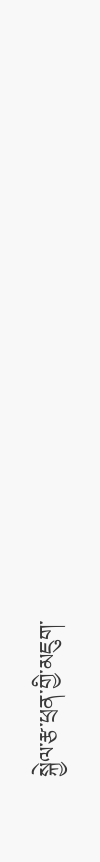སྐྱེལ་རྩ་ཕྲན་གྱི་མཇུག་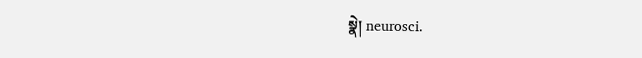སྣེ། neurosci.